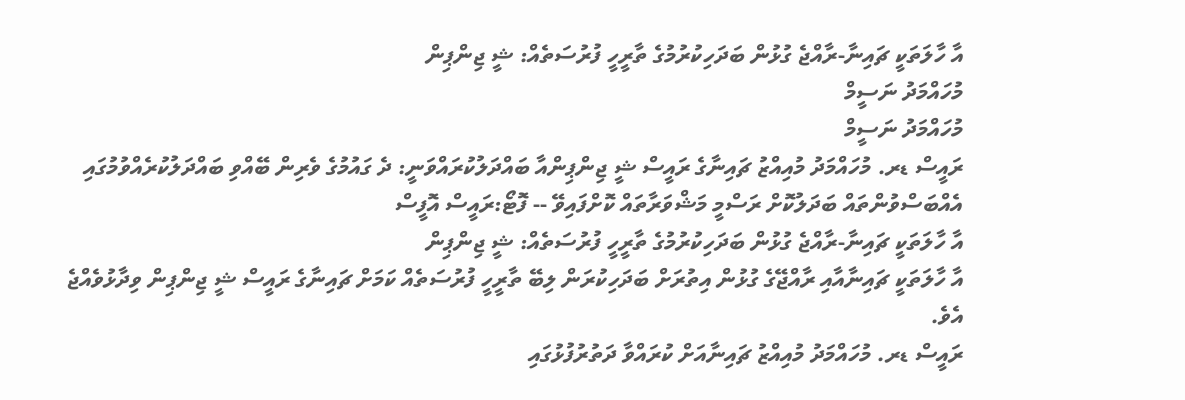އާ ހާލަތަކީ ޗައިނާ-ރާއްޖެ ގުޅުން ބަދަހިކުރުމުގެ ތާރީހީ ފުރުސަތެއް: ޝީ ޖިންޕިން
މުހައްމަދު ނަސީމް
މުހައްމަދު ނަސީމް
ރައީސް ޑރ. މުހައްމަދު މުއިއްޒު ޗައިނާގެ ރައީސް ޝީ ޖިންޕިންއާ ބައްދަލުކުރައްވަނީ: ދެ ގައުމުގެ ވެރިން ބޭއްވި ބައްދަލުކުރެއްވުމުގައި އެއްބަސްވުންތައް ބަދަލުކޮށް ރަސްމީ މަޝްވަރާތައް ކޮށްފައިވޭ -- ފޮޓޯ:ރައީސް އޮފީސް
އާ ހާލަތަކީ ޗައިނާ-ރާއްޖެ ގުޅުން ބަދަހިކުރުމުގެ ތާރީހީ ފުރުސަތެއް: ޝީ ޖިންޕިން
އާ ހާލަތަކީ ޗައިނާއާއި ރާއްޖޭގެ ގުޅުން އިތުރަށް ބަދަހިކުރަން ލިބޭ ތާރީހީ ފުރުސަތެއް ކަމަށް ޗައިނާގެ ރައީސް ޝީ ޖިންޕިން ވިދާޅުވެއްޖެ އެވެ.
ރައީސް ޑރ. މުހައްމަދު މުއިއްޒު ޗައިނާއަށް ކުރައްވާ ދަތުރުފުޅުގައި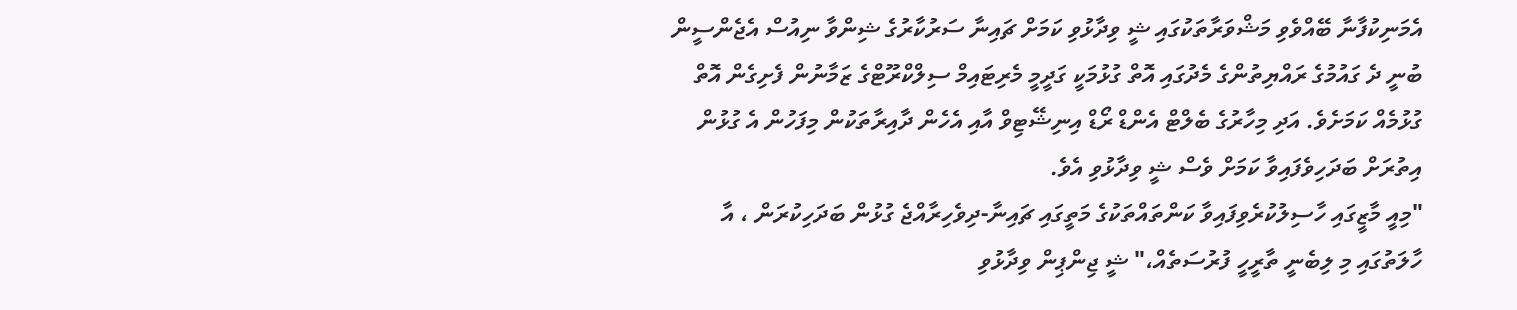އެމަނިކުފާނާ ބޭއްވެވި މަޝްވަރާތަކުގައި ޝީ ވިދާޅުވި ކަމަށް ޗައިނާ ސަރުކާރުގެ ޝިންވާ ނިއުސް އެޖެންސީން ބުނީ ދެ ގައުމުގެ ރައްޔިތުންގެ މެދުގައި އޮތް ގުޅުމަކީ ގަދީމީ މެރިޓައިމް ސިލްކްރޫޓްގެ ޒަމާނުން ފެށިގެން އޮތް ގުޅުމެއް ކަމަށެވެ. އަދި މިހާރުގެ ބެލްޓް އެންޑް ރޯޑް އިނިޝޭޓިވް އާއި އެހެން ދާއިރާތަކުން މިފަހުން އެ ގުޅުން އިތުރަށް ބަދަހިވެފައިވާ ކަމަށް ވެސް ޝީ ވިދާޅުވި އެވެ.
"މިއީ މާޒީގައި ހާސިލުކުރެވިފައިވާ ކަންތައްތަކުގެ މަތީގައި ޗައިނާ-ދިވެހިރާއްޖެ ގުޅުން ބަދަހިކުރަން ، އާ ހާލަތުގައި މި ލިބެނީ ތާރީހީ ފުރުސަތެއް،" ޝީ ޖިންޕިން ވިދާޅުވި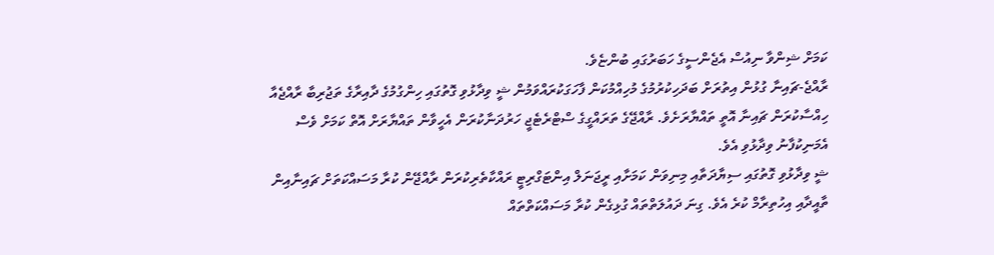ކަމަށް ޝިންވާ ނިއުސް އެޖެންސީގެ ހަބަރުގައި ބުންޏެވެ.
ރާއްޖެ-ޗައިނާ ގުޅުން އިތުރަށް ބަދަހިކުރުމުގެ މުހިއްމުކަން ފާހަގަކުރައްވަމުން ޝީ ވިދާޅުވި ގޮތުގައި ހިންގުމުގެ ދާއިރާގެ ތަޖުރިބާ ރާއްޖެއާ ހިއްސާކުރަން ޗައިނާ އޮތީ ތައްޔާރަށެވެ. ރާއްޖޭގެ ތަރައްގީގެ ސްޓްރެޓެޖީ ހަރުދަނާކުރަން އެހީވާން ތައްޔާރަށް އޮތް ކަމަށް ވެސް އެމަނިކުފާނު ވިދާޅުވި އެވެ.
ޝީ ވިދާޅުވި ގޮތުގައި ސިޔާދަތާއި މިނިވަން ކަމަށާއި ރީޖަނަލް އިންޓަގްރިޓީ ރައްކާތެރިކުރަން ރާއްޖޭން ކުރާ މަސައްކަތަށް ޗައިނާއިން ތާއީދާއި އިހުތިރާމް ކުރެ އެވެ. ގިނަ ދައުލަތްތައް ގުޅިގެން ކުރާ މަސައްކަތްތައް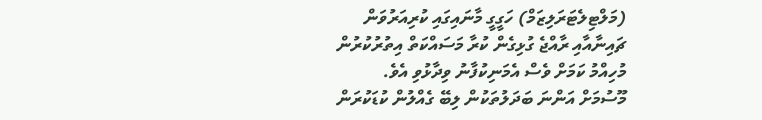(މަލްޓިލެޓަރަލިޒަމް) ހަގީގީ މާނައިގައި ކުރިއަރުވަން ޗައިނާއާއި ރާއްޖެ ގުޅިގެން ކުރާ މަސައްކަތް އިތުރުކުރުން މުހިއްމު ކަމަށް ވެސް އެމަނިކުފާނު ވިދާޅުވި އެވެ.
މޫސުމަށް އަންނަ ބަދަލުތަކުން ލިބޭ ގެއްލުން ކުޑަކުރަން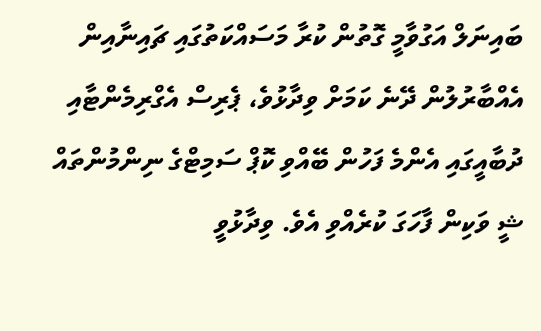ބައިނަލް އަގުވާމީ ގޮތުން ކުރާ މަސައްކަތުގައި ޗައިނާއިން އެއްބާރުލުން ދޭނެ ކަމަށް ވިދާޅުވެ، ޕެރިސް އެގްރިމެންޓާއި ދުބާއީގައި އެންމެ ފަހުން ބޭއްވި ކޮޕް ސަމިޓްގެ ނިންމުންތައް ޝީ ވަކިން ފާހަގަ ކުރެއްވި އެވެ. ވިދާޅުވީ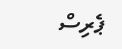ޕެރިސް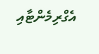އެގްރިމެންޓާއި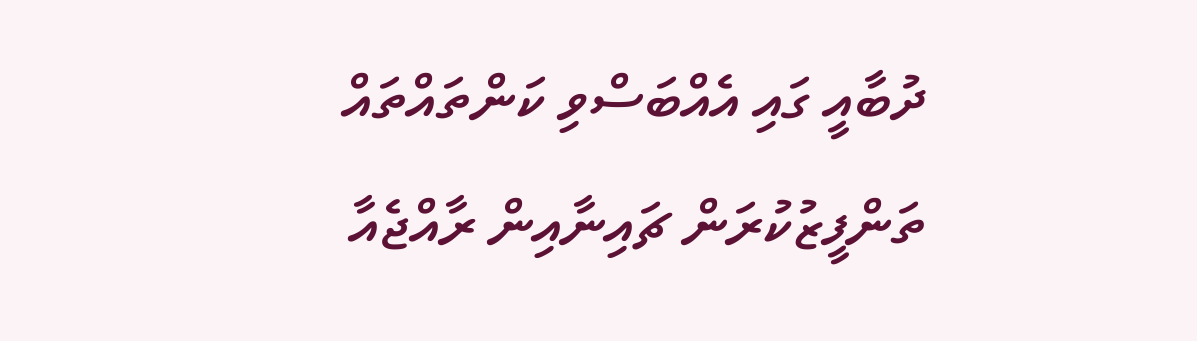ދުބާއީ ގައި އެއްބަސްވި ކަންތައްތައް ތަންފީޒުކުރަން ޗައިނާއިން ރާއްޖެއާ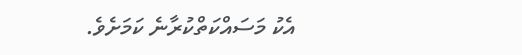އެކު މަސައްކަތްކުރާނެ ކަމަށެވެ.